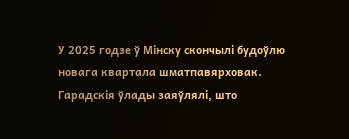У 2025 годзе ў Мінску скончылі будоўлю новага квартала шматпавярховак. Гарадскія ўлады заяўлялі, што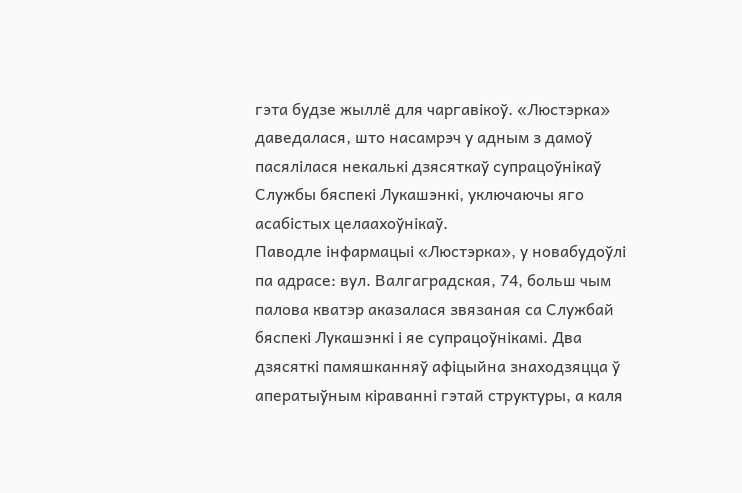гэта будзе жыллё для чаргавікоў. «Люстэрка» даведалася, што насамрэч у адным з дамоў пасялілася некалькі дзясяткаў супрацоўнікаў Службы бяспекі Лукашэнкі, уключаючы яго асабістых целаахоўнікаў.
Паводле інфармацыі «Люстэрка», у новабудоўлі па адрасе: вул. Валгаградская, 74, больш чым палова кватэр аказалася звязаная са Службай бяспекі Лукашэнкі і яе супрацоўнікамі. Два дзясяткі памяшканняў афіцыйна знаходзяцца ў аператыўным кіраванні гэтай структуры, а каля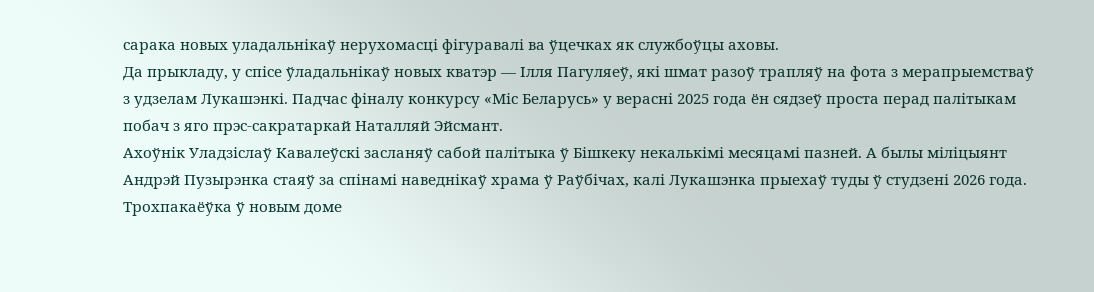сарака новых уладальнікаў нерухомасці фігуравалі ва ўцечках як службоўцы аховы.
Да прыкладу, у спісе ўладальнікаў новых кватэр — Ілля Пагуляеў, які шмат разоў трапляў на фота з мерапрыемстваў з удзелам Лукашэнкі. Падчас фіналу конкурсу «Міс Беларусь» у верасні 2025 года ён сядзеў проста перад палітыкам побач з яго прэс-сакратаркай Наталляй Эйсмант.
Ахоўнік Уладзіслаў Кавалеўскі засланяў сабой палітыка ў Бішкеку некалькімі месяцамі пазней. А былы міліцыянт Андрэй Пузырэнка стаяў за спінамі наведнікаў храма ў Раўбічах, калі Лукашэнка прыехаў туды ў студзені 2026 года.
Трохпакаёўка ў новым доме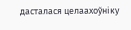дасталася целаахоўніку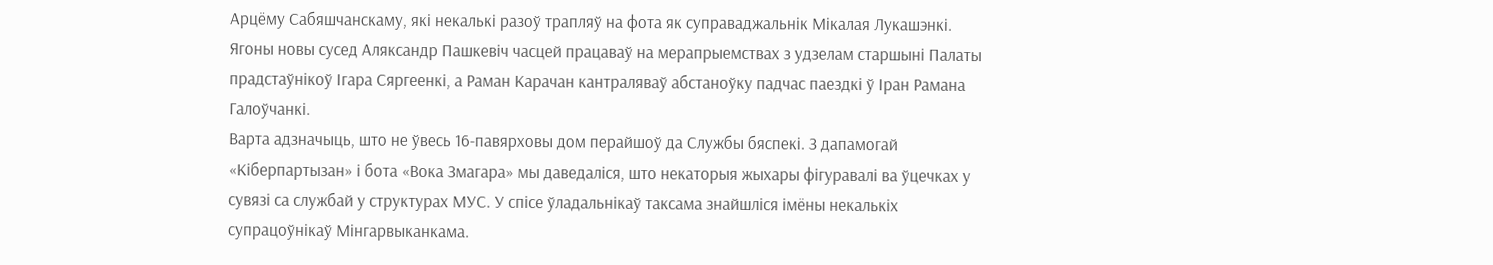Арцёму Сабяшчанскаму, які некалькі разоў трапляў на фота як суправаджальнік Мікалая Лукашэнкі. Ягоны новы сусед Аляксандр Пашкевіч часцей працаваў на мерапрыемствах з удзелам старшыні Палаты прадстаўнікоў Ігара Сяргеенкі, а Раман Карачан кантраляваў абстаноўку падчас паездкі ў Іран Рамана Галоўчанкі.
Варта адзначыць, што не ўвесь 16-павярховы дом перайшоў да Службы бяспекі. З дапамогай «Кіберпартызан» і бота «Вока Змагара» мы даведаліся, што некаторыя жыхары фігуравалі ва ўцечках у сувязі са службай у структурах МУС. У спісе ўладальнікаў таксама знайшліся імёны некалькіх супрацоўнікаў Мінгарвыканкама.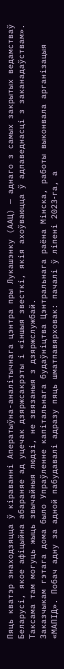Пяць кватэр знаходзяцца ў кіраванні Аператыўна-аналітычнага цэнтра пры Лукашэнку (ААЦ) — аднаго з самых закрытых ведамстваў Беларусі, якое афіцыйна абараняе ад уцечак дзяржсакрэты і «іншыя звесткі, якія ахоўваюцца ў адпаведнасці з заканадаўствам». Таксама там могуць жыць звычайныя людзі, не звязаныя з дзяржслужбай.
Заказчыкам гэтага дома было Упраўленне капітальнага будаўніцтва Цэнтральнага раёна Мінска, работы выконвала арганізацыя «МАПІД». Побач адну за адной пабудавалі адразу пяць шматпавярховак: пачалі ў ліпені 2023‑га, а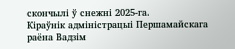скончылі ў снежні 2025‑га.
Кіраўнік адміністрацыі Першамайскага раёна Вадзім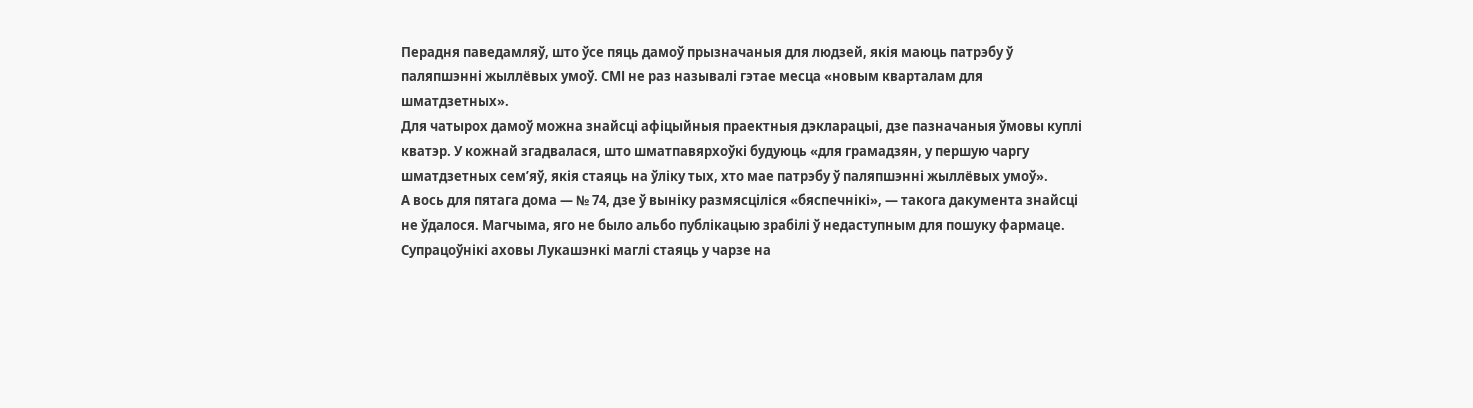Перадня паведамляў, што ўсе пяць дамоў прызначаныя для людзей, якія маюць патрэбу ў паляпшэнні жыллёвых умоў. СМІ не раз называлі гэтае месца «новым кварталам для шматдзетных».
Для чатырох дамоў можна знайсці афіцыйныя праектныя дэкларацыі, дзе пазначаныя ўмовы куплі кватэр. У кожнай згадвалася, што шматпавярхоўкі будуюць «для грамадзян, у першую чаргу шматдзетных сем’яў, якія стаяць на ўліку тых, хто мае патрэбу ў паляпшэнні жыллёвых умоў».
А вось для пятага дома — № 74, дзе ў выніку размясціліся «бяспечнікі», — такога дакумента знайсці не ўдалося. Магчыма, яго не было альбо публікацыю зрабілі ў недаступным для пошуку фармаце. Супрацоўнікі аховы Лукашэнкі маглі стаяць у чарзе на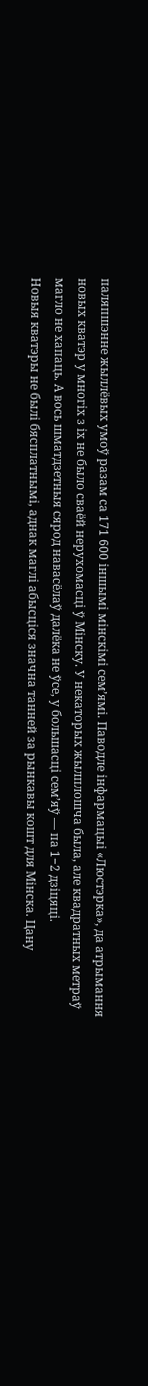паляпшэнне жыллёвых умоў разам са 171 600 іншымі мінскімі сем’ямі. Паводле інфармацыі «Люстэрка», да атрымання новых кватэр у многіх з іх не было сваёй нерухомасці ў Мінску. У некаторых жылплошча была, але квадратных метраў магло не хапаць. А вось шматдзетныя сярод навасёлаў далёка не ўсе, у большасці сем’яў — па 1−2 дзіцяці.
Новыя кватэры не былі бясплатнымі, аднак маглі абысціся значна танней за рынкавы кошт для Мінска. Цану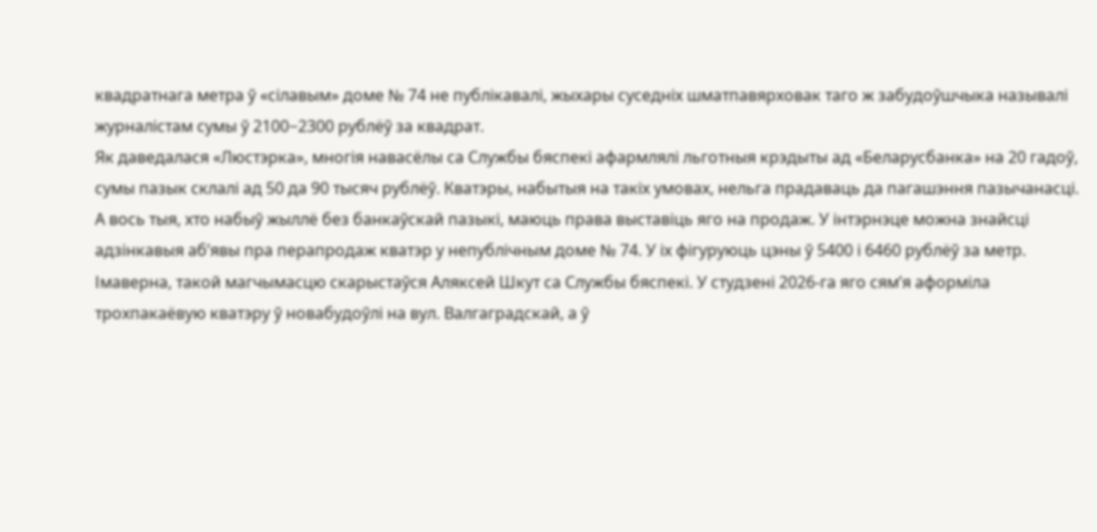квадратнага метра ў «сілавым» доме № 74 не публікавалі, жыхары суседніх шматпавярховак таго ж забудоўшчыка называлі журналістам сумы ў 2100−2300 рублёў за квадрат.
Як даведалася «Люстэрка», многія навасёлы са Службы бяспекі афармлялі льготныя крэдыты ад «Беларусбанка» на 20 гадоў, сумы пазык склалі ад 50 да 90 тысяч рублёў. Кватэры, набытыя на такіх умовах, нельга прадаваць да пагашэння пазычанасці. А вось тыя, хто набыў жыллё без банкаўскай пазыкі, маюць права выставіць яго на продаж. У інтэрнэце можна знайсці адзінкавыя аб’явы пра перапродаж кватэр у непублічным доме № 74. У іх фігуруюць цэны ў 5400 і 6460 рублёў за метр.
Імаверна, такой магчымасцю скарыстаўся Аляксей Шкут са Службы бяспекі. У студзені 2026‑га яго сям’я аформіла трохпакаёвую кватэру ў новабудоўлі на вул. Валгаградскай, а ў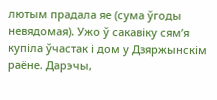лютым прадала яе (сума ўгоды невядомая). Ужо ў сакавіку сям’я купіла ўчастак і дом у Дзяржынскім раёне. Дарэчы,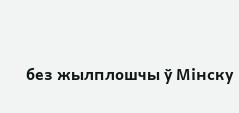без жылплошчы ў Мінску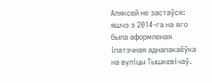Аляксей не застаўся: яшчэ з 2014‑га на яго была аформленая іпатэчная аднапакаёўка на вуліцы Тышкевічаў.